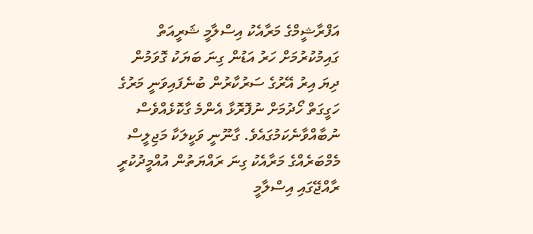އަފްރާޝީމްގެ މަރާއެކު އިސްލާމީ ޝަރީއަތް ގައިމުކުރުމަށް ހަރު އަޑުން ގިނަ ބަޔަކު ގޮވަމުން ދިޔަ އިރު އޭރުގެ ސަރުކާރުން ބުނެފައިވަނީ މަރުގެ ހަގީގަތް ހޯދުމަށް ނުފޮރޮޅާ އެންމެ ގާކޮޅެއްވެސް ނުބާއްވާނެކަމުގައެވެ. ގާނޫނީ ވަކީލަކާ މަޖިލީސް މެމްބަރެއްގެ މަރާއެކު ގިނަ ރައްޔަތުން އުއްމީދުކުރީ ރާއްޖޭގައި އިސްލާމީ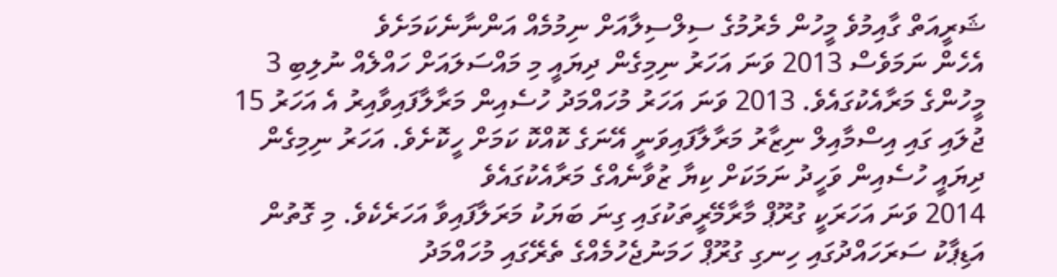ޝަރީއަތް ގާއިމުވެ މީހުން މެރުމުގެ ސިލްސިލާއަށް ނިމުމެއް އަންނާނެކަމަށެވެ
އެހެން ނަމަވެސް 2013 ވަނަ އަހަރު ނިމިގެން ދިޔައީ މި މައްސަލައަށް ހައްލެއް ނުލިބި 3 މީހުންގެ މަރާއެކުގައެވެ. 2013 ވަނަ އަހަރު މުހައްމަދު ހުސެއިން މަރާލާފައިވާއިރު އެ އަހަރު 15 ޖުލައި ގައި އިސްމާއިލް ނިޒާރު މަރާލާފައިވަނީ އޭނަގެ ކޮއްކޮ ކަމަށް ހީކޮށެވެ. އަހަރު ނިމިގެން ދިޔައީ ހުސެއިން ވަހީދު ނަމަކަށް ކިޔާ ޒުވާނެއްގެ މަރާއެކުގައެވެ
2014 ވަނަ އަހަރަކީ ގުރޫޕް މާރާމޭރީތަކުގައި ގިނަ ބަޔަކު މަރަލާފައިވާ އަހަރެކެވެ. މި ގޮތުން އަޑިޕާކު ސަރަހައްދުގައި ހިނގި ގުރޫޕް ހަމަނުޖެހުމެއްގެ ތެރޭގައި މުހައްމަދު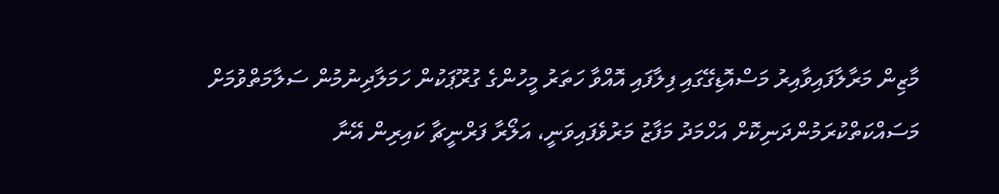މާޒިން މަރާލާފައިވާއިރު މަސްއޮޑިގޭގައި ފިލާފައި އޮއްވާ ހަތަރު މީހުންގެ ގުރޫޕަކުން ހަމަލާދިނުމުން ސަލާމަތްވުމަށް މަސައްކަތްކުރަމުންދަނިކޮށް އަހްމަދު މަފާޒު މަރުވެފައިވަނީ، އަލޯރާ ފަރްނީޗާ ކައިރިން އޭނާ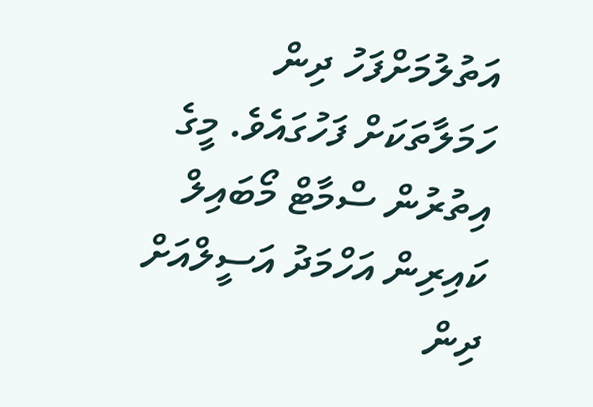އަތުލުމަށްފަހު ދިން ހަމަލާތަކަށް ފަހުގައެވެ. މީގެ އިތުރުން ސްމާޓް މޯބައިލް ކައިރިން އަހްމަދު އަސީލްއަށް ދިން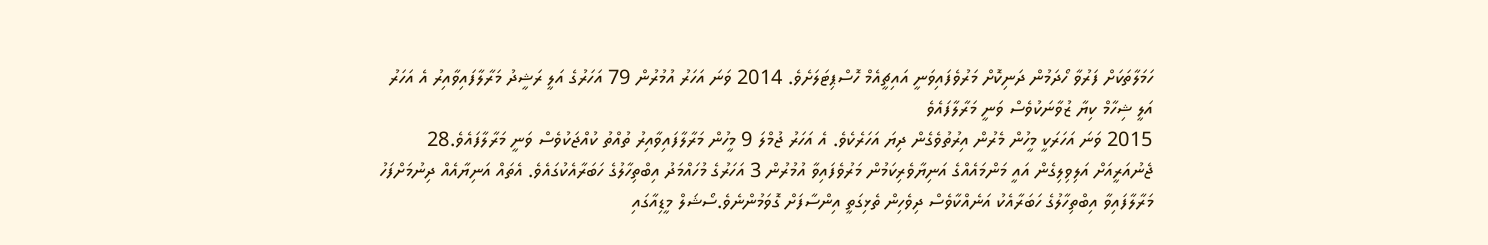ހަމަލާތަކަށް ފަރުވާ ހޯދަމުން ދަނިކޮށް މަރުވެފައިވަނީ އައިޗީއެމް ހޮސްޕިޓަލަށެވެ. 2014 ވަނަ އަހަރު އުމުރުން 79 އަހަރުގެ އަލީ ރަޝީދު މަރާލާފައިވާއިރު އެ އަހަރު އަލީ ޝިހާމް ކިޔާ ޒުވާނަކުވެސް ވަނީ މަރާލާފައެވެ
2015 ވަނަ އަހަރަކީ މީހުން މެރުން އިރުތުވެގެން ދިޔަ އަހަރެކެވެ. އެ އަހަރު ޖުމްލަ 9 މީހުން މަރާލާފައިވާއިރު ތުއްތު ކުއްޖަކުވެސް ވަނީ މަރާލާފައެވެ.28 ޖެނުއަރީއަށް އަލިވިލިގެން އައީ މަންމައެއްގެ އަނިޔާވެރިކަމުން މަރުވެފައިވާ އުމުރުން 3 އަހަރުގެ މުހައްމަދު އިބްތިހާލުގެ ހަބަރާއެކުގައެވެ. އެތައް އަނިޔާއެއް ދިނުމަށްފަހު މަރާލާފައިވާ އިބްތިހާލުގެ ހަބަރާއެކު އަނެއްކާވެސް ދިވެހިން ތެޅިގަތީ އިންސާފަށް ގޮވަމުންނެވެ.ސޯޝަލް މީޑިއާގައި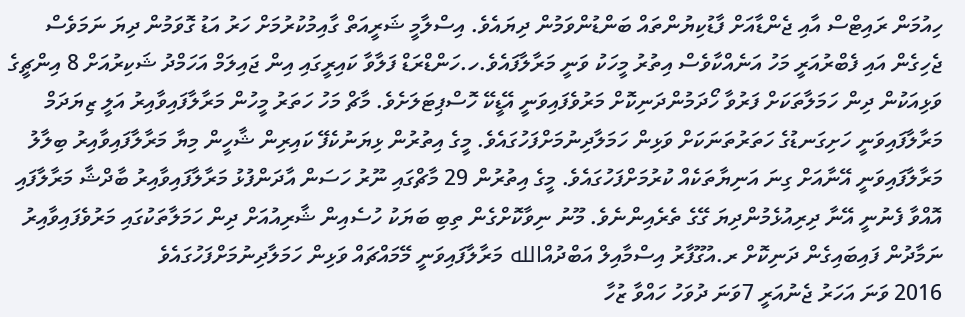ހިއުމަން ރައިޓްސް އާއި ޖެންޑާއަށް ފާޑުކިޔުންތައް ބަންޑުންވަމުން ދިޔައެވެ. އިސްލާމީ ޝަރީއަތް ގާއިމުކުރުމަށް ހަރު އަޑު ގޮވަމުން ދިޔަ ނަމަވެސް ޖެހިގެން އައި ފެބްރުއަރީ މަހު އަނެއްކާވެސް އިތުރު މީހަކު ވަނީ މަރާލާފައެވެ.ހ.ހަންޑްރަޑް ފަލާވާ ކައިރީގައި އިން ޖައިލަމް އަހަމްދު ޝަކިރުއަށް 8 އިންޗީގެ ވަޅިއަކުން ދިން ހަމަލާތަކަށް ފަރުވާ ހޯދަމުންދަނިކޮށް މަރުވެފައިވަނީ އޭޑީކޭ ހޮސްޕިޓަލަށެވެ. މާޗް މަހު ހަތަރު މީހުން މަރާލާފައިވާއިރު އަލީ ޒިޔަދަމް މަރާލާފައިވަނީ ހަށިގަނޑުގެ ހަތަރުތަނަކަށް ވަޅިން ހަމަލާދިނުމަށްފަހުގައެވެ. މީގެ އިތުރުން ޅިޔަނުކެފޭ ކައިރިން ޝާހީން މިޔާ މަރާލާފައިވާއިރު ބިލާލު މަރާލާފައިވަނީ އޭނާއަށް ގިނަ އަނިޔާތަކެއް ކުރުމަށްފަހުގައެވެ. މީގެ އިތުރުން 29 މާޗްގައި ނޫރު ހަސަން އާދަންފުޅު މަރާލާފައިވާއިރު ބާދްޝާ މަރާލާފައި އޮއްވާ ފެނުނީ އޭނާ ދިރިއުޅެމުންދިޔަ ގޭގެ ތެރެއިންނެވެ. މޫނު ނިވާކޮށްގެން ތިބި ބަޔަކު ހުސެއިން ޝާރިއުއަށް ދިން ހަމަލާތަކުގައި މަރުވެފައިވާއިރު ނަމާދުން ފައިބައިގެން ދަނިކޮށް ރ.އުގޫފާރު އިސްމާއިލް އަބްދުއްالله މަރާލާފައިވަނީ މޭމައްޗައް ވަޅިން ހަމަލާދިނުމަށްފަހުގައެވެ
2016 ވަނަ އަހަރު ޖެނުއަރީ 7ވަނަ ދުވަހު ހައްވާ ޒުހާ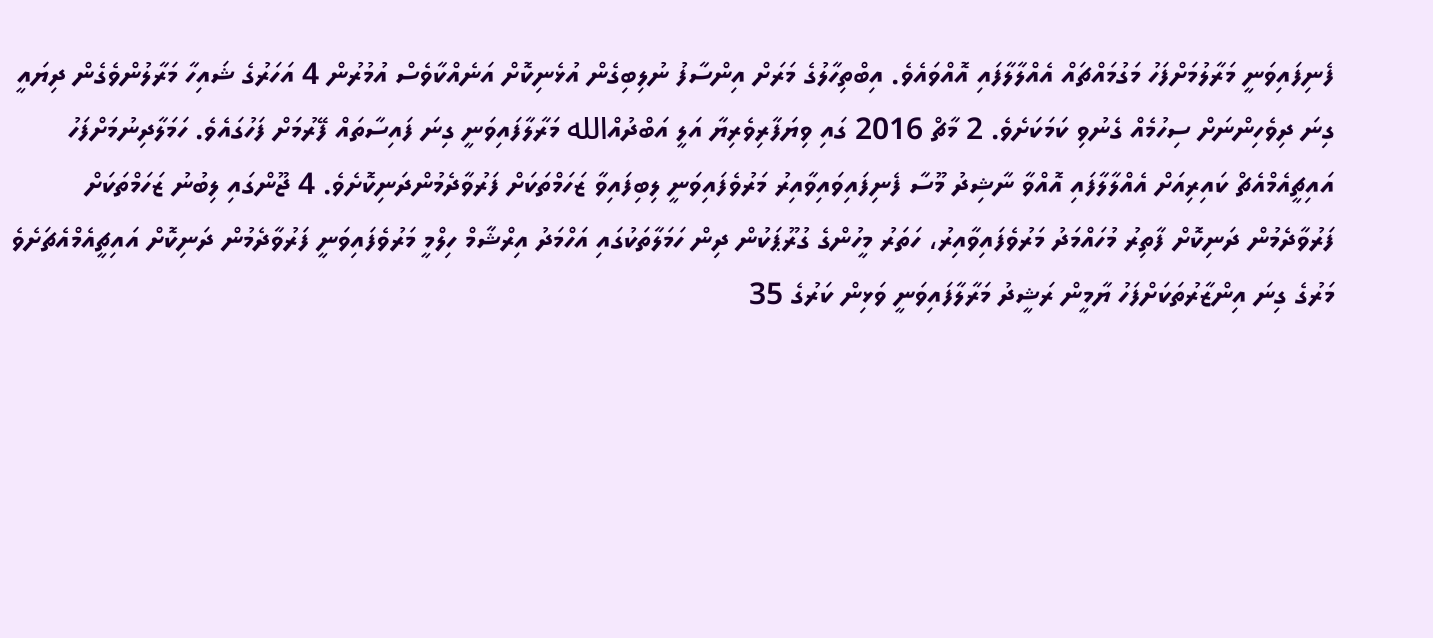ފެނިފައިވަނީ މަރާލުމަށްފަހު މަގުމައްޗައް އެއްލާލާފައި އޮއްވައެވެ. އިބްތިހާލުގެ މަރަށް އިންސާފު ނުލިބިގެން އުޅެނިކޮށް އަނެއްކާވެސް އުމުރުން 4 އަހަރުގެ ޝައިހާ މަރާލުންވެގެން ދިޔައީ ގިނަ ދިވެހިންނަށް ސިހުމެއް ގެނުވި ކަމަކަށެވެ. 2 މާޗް 2016 ގައި ވިޔަފާރިވެރިޔާ އަލީ އަބްދުއްالله މަރާލާފައިވަނީ ގިނަ ފައިސާތައް ފޭރުމަށް ފަހުގައެވެ. ހަމަލާދިނުމަށްފަހު އައިޗީއެމްއެޗް ކައިރިއަށް އެއްލާލާފައި އޮއްވާ ނާޝިދު މޫސާ ފެނިފައިވައިވާއިރު މަރުވެފައިވަނީ ލިބިފައިވާ ޒަހަމްތަކަށް ފަރުވާދެމުންދަނިކޮށެވެ. 4 ޖޫންގައި ލިބުނު ޒަހަމްތަކަށް ފަރުވާދެމުން ދަނިކޮށް ފާތިރު މުހައްމަދު މަރުވެފައިވާއިރު، ހަތަރު މީހުންގެ ގުރޫޕަކުން ދިން ހަމަލާތަކުގައި އަހްމަދު އިރްޝާމް ހިލްމީ މަރުވެފައިވަނީ ފަރުވާދެމުން ދަނިކޮށް އައިޗީއެމްއެޗަށެވެ
މަރުގެ ގިނަ އިންޒާރުތަކަށްފަހު ޔާމީން ރަޝީދު މަރާލާފައިވަނީ ވަޅިން ކަރުގެ 35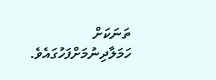ތަނަކަށް ހަމަލާދިނުމަށްފަހުގައެވެ.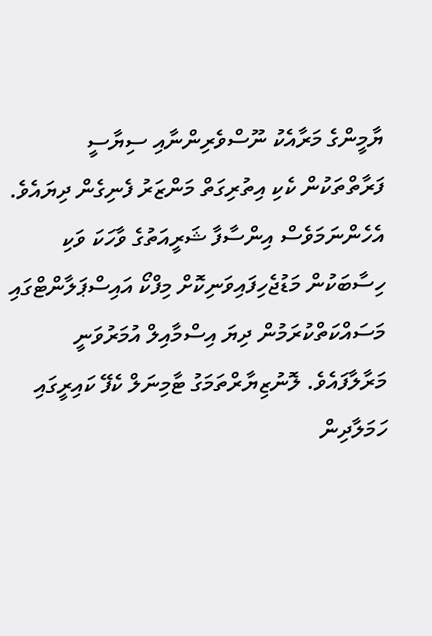ޔާމީންގެ މަރާއެކު ނޫސްވެރިންނާއި ސިޔާސީ ފަރާތްތަކުން ކެކި އިތުރިގަތް މަންޒަރު ފެނިގެން ދިޔައެވެ. އެހެންނަމަވެސް އިންސާފާ ޝަރީއަތުގެ ވާހަކަ ވަކި ހިސާބަކުން މަޑުޖެހިފައިވަނިކޮށް މިފްކޯ އައިސްޕަލާންޓްގައި މަސައްކަތްކުރަމުން ދިޔަ އިސްމާއިލް އުމަރުވަނީ މަރާލާފައެވެ. ލޮނުޒިޔާރްތަމަގު ޓާމިނަލް ކެފޭ ކައިރީގައި ހަމަލާދިން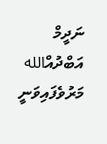ނަދީމް އަބްދުއްالله މަރުވެފައިވަނީ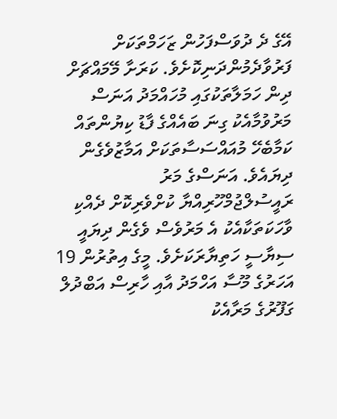އޭގެ ދެ ދުވަސްފަހުން ޒަހަމްތަކަށް ފަރުވާދެމުންދަނިކޮށެވެ. ކަރަށާ މޭމައްޗަށް ދިން ހަމަލާތަކުގައި މުހައްމަދު އަނަސް މަރުވުމާއެކު ގިނަ ބައެއްގެ ފާޑު ކިޔުންތައް ކަމާބެހޭ މުއައްސަސާތަކަށް އަމާޒުވެގެން ދިޔައެވެ. އަނަސްގެ މަރު ރައީސުލްޖުމްހޫރިއްޔާ ކުށްވެރިކޮށް ދެއްކި ވާހަކަތަކާއެކު އެ މަރުވެސް ވެގެން ދިޔައީ ސިޔާސީ ހަތިޔާރަކަށެވެ. މީގެ އިތުރުން 19 އަހަރުގެ މޫސާ އަހްމަދު އާއި ހާރިސް އަބްދުލް ގަފޫރުގެ މަރާއެކު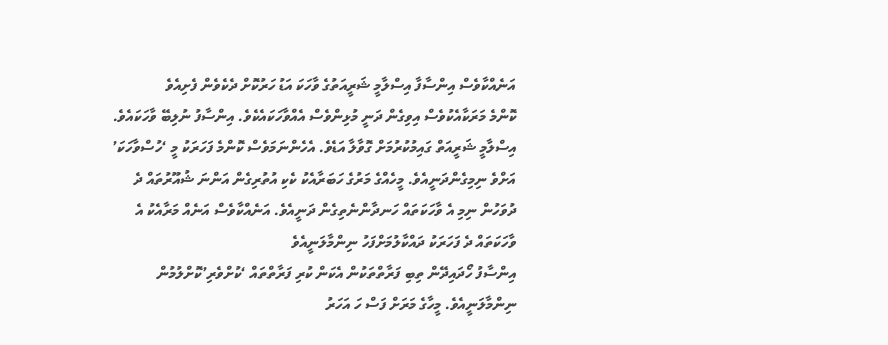އަނެއްކާވެސް އިންސާފާ އިސްލާމީ ޝަރީއަތުގެ ވާހަކަ އަޑު ހަރުކޮށް ދެކެވެން ފެށިއެވެ
ކޮންމެ މަރަކާއެކުވެސް އިވިގެން ދަނީ މުޅިންވެސް އެއްވާހަކައެކެވެ. އިންސާފު ނުލިބޭ ވާހަކައެވެ. އިސްލާމީ ޝަރީއަތް ގައިމުކުރުމަށް ގޮވާލާ އަޑެވެ. އެހެންނަމަވެސް ކޮންމެ ފަހަރަކު މީ ‘ހުސްވާހަކަ’ އަށްވެ ނިމިގެންދަނީއެވެ. މީހެއްގެ މަރުގެ ހަބަރާއެކު ކެކި އުތުރިގެން އަންނަ ޝުއޫރުތައް ދެ ދުވަހުން ނިމި އެ ވާހަކަތައް ހަނދާންނެތިގެން ދަނީއެވެ. އަނެއްކާވެސް އަނެއް މަރާއެކު އެ ވާހަކަތައް ދެ ފަހަރަކު ދައްކާލުމަށްފަހު ނިންމާލަނީއެވެ
އިންސާފު ހޯދައިދޭން ތިބި ފަރާތްތަކުން އެކަން ކުރި ފަރާތްތައް ‘ކުށްވެރި’ކޮށްލުމުން ނިންމާލަނީއެވެ. މީހާގެ މަރަށް ފަސް ހަ އަހަރު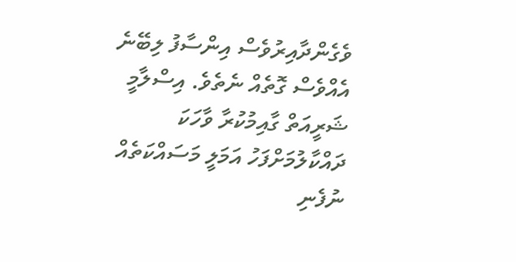ވެގެންދާއިރުވެސް އިންސާފު ލިބޭނެ އެއްވެސް ގޮތެއް ނެތެވެ. އިސްލާމީ ޝަރީއަތް ގާއިމުކުރާ ވާހަކަ ދައްކާލުމަށްފަހު އަމަލީ މަސައްކަތެއް ނުފެނި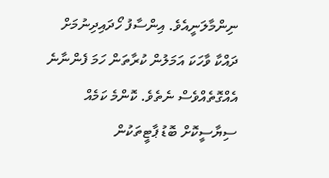ނިންމާލަނީއެވެ. އިންސާފު ހޯދައިދިނުމަށް ދައްކާ ވާހަކަ އަމަލުން ކުރާތަން ހަމަ ފެންނާނެ އެއްގޮތެއްވެސް ނެތެވެ. ކޮންމެ ކަމެއް ސިޔާސީކޮށް ބޮޑު ޕާޓީތަކުން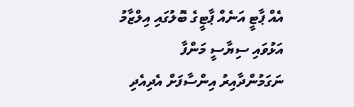އެއް ޕާޓީ އަނެއް ޕާޓީގެ ބޮލުގައި އިލްޒާމު އަޅުވައި ސިޔާސީ މަންފާ ނަގަމުންދާއިރު އިންސާފަށް އެދިއެދި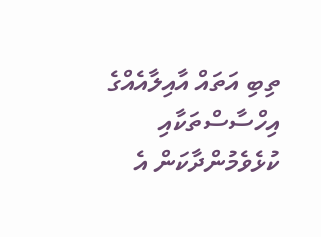ތިބި އަތައް އާއިލާއެއްގެ އިހްސާސްތަކާއި ކުޅެވެމުންދާކަން އެ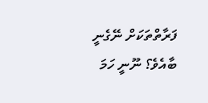ފަރާތްތަކަށް ނޭގެނީ ބާއެވެ؟ ނޫނީ ހަމަ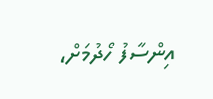އިންސާފު ހޯދުމަށް،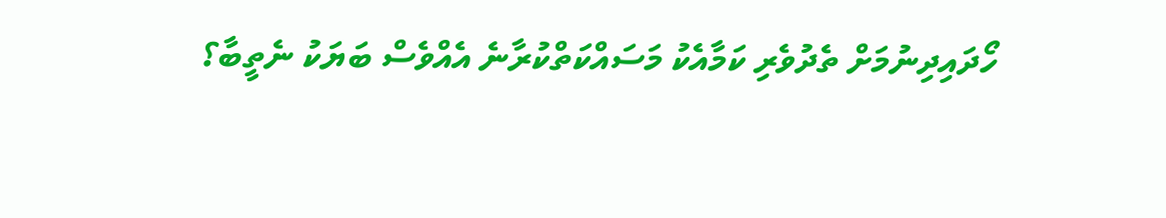ހޯދައިދިނުމަށް ތެދުވެރި ކަމާއެކު މަސައްކަތްކުރާނެ އެއްވެސް ބަޔަކު ނެތީބާ؟